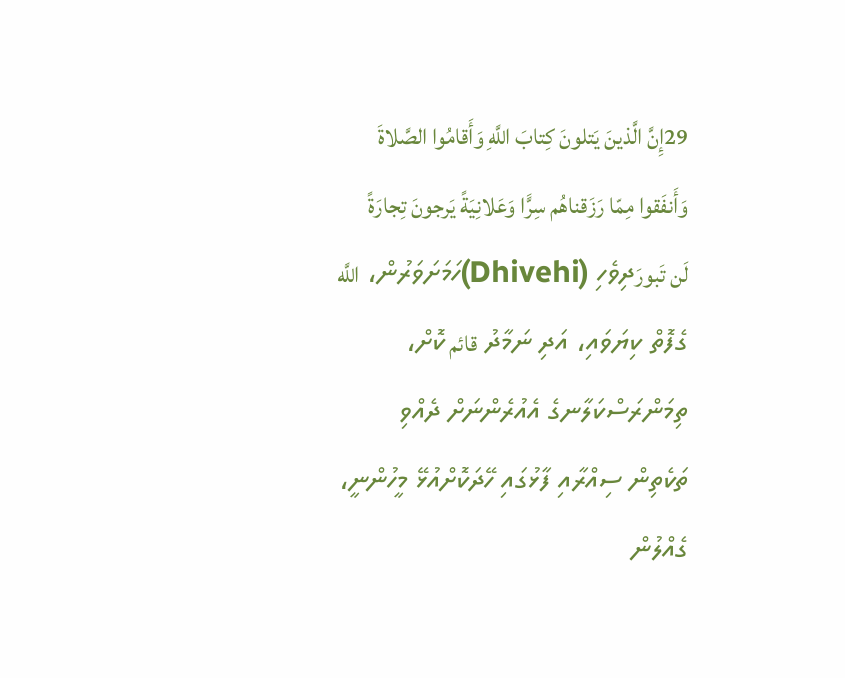29إِنَّ الَّذينَ يَتلونَ كِتابَ اللَّهِ وَأَقامُوا الصَّلاةَ وَأَنفَقوا مِمّا رَزَقناهُم سِرًّا وَعَلانِيَةً يَرجونَ تِجارَةً لَن تَبورَދިވެހި (Dhivehi)ހަމަށަވަރުން، اللَّه ގެފޮތް ކިޔަވައި، އަދި ނަމާދު قائم ކޮށް، ތިމަންރަސްކަލާނގެ އެއުރެންނަށް ދެއްވި ތަކެތިން ސިއްރާއި ފާޅުގައި ހޭދަކޮށްއުޅޭ މީހުންނީ، ގެއްލުން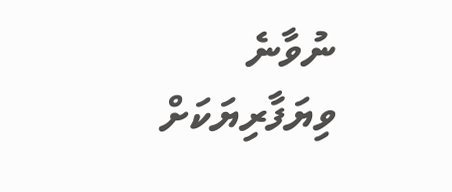ނުވާނެ ވިޔަފާރިޔަކަށް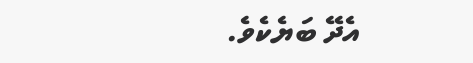އެދޭ ބަޔެކެވެ.